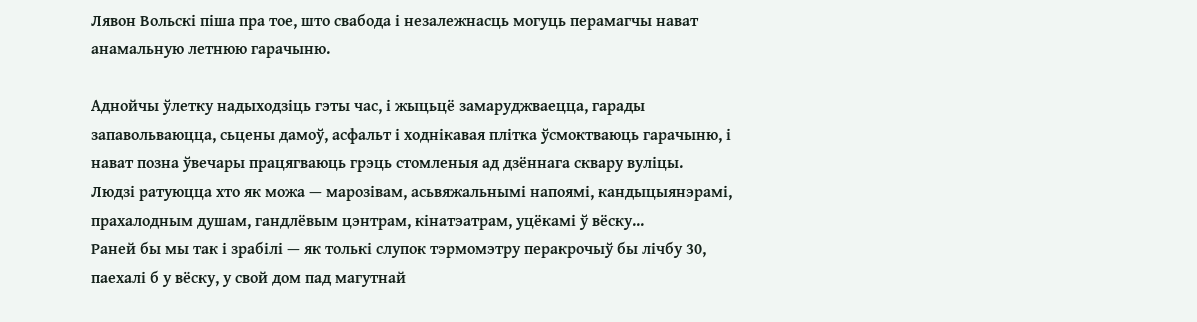Лявон Вольскі піша пра тое, што свабода і незалежнасць могуць перамагчы нават анамальную летнюю гарачыню.

Аднойчы ўлетку надыходзіць гэты час, і жыцьцё замаруджваецца, гарады запавольваюцца, сьцены дамоў, асфальт і ходнікавая плітка ўсмоктваюць гарачыню, і нават позна ўвечары працягваюць грэць стомленыя ад дзённага сквару вуліцы.
Людзі ратуюцца хто як можа — марозівам, асьвяжальнымі напоямі, кандыцыянэрамі, прахалодным душам, гандлёвым цэнтрам, кінатэатрам, уцёкамі ў вёску...
Раней бы мы так і зрабілі — як толькі слупок тэрмомэтру перакрочыў бы лічбу 30, паехалі б у вёску, у свой дом пад магутнай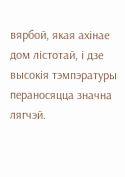вярбой, якая ахінае дом лістотай, і дзе высокія тэмпэратуры пераносяцца значна лягчэй.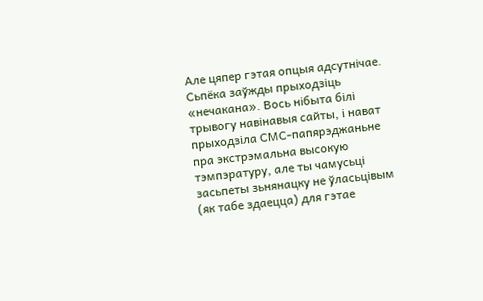Але цяпер гэтая опцыя адсутнічае.
Сьпёка заўжды прыходзіць «нечакана». Вось нібыта білі трывогу навінавыя сайты, і нават прыходзіла СМС-папярэджаньне пра экстрэмальна высокую тэмпэратуру, але ты чамусьці засьпеты зьнянацку не ўласьцівым (як табе здаецца) для гэтае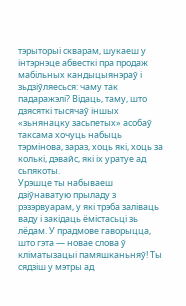тэрыторыі скварам, шукаеш у інтэрнэце абвесткі пра продаж мабільных кандыцыянэраў і зьдзіўляесься: чаму так падаражэлі? Відаць, таму, што дзясяткі тысячаў іншых «зьнянацку засьпетых» асобаў таксама хочуць набыць тэрмінова, зараз, хоць які, хоць за колькі, дэвайс, які іх уратуе ад сьпякоты.
Урэшце ты набываеш дзіўнаватую прыладу з рэзэрвуарам, у які трэба заліваць ваду і закідаць ёмістасьці зь лёдам. У прадмове гаворыцца, што гэта — новае слова ў кліматызацыі памяшканьняў! Ты сядзіш у мэтры ад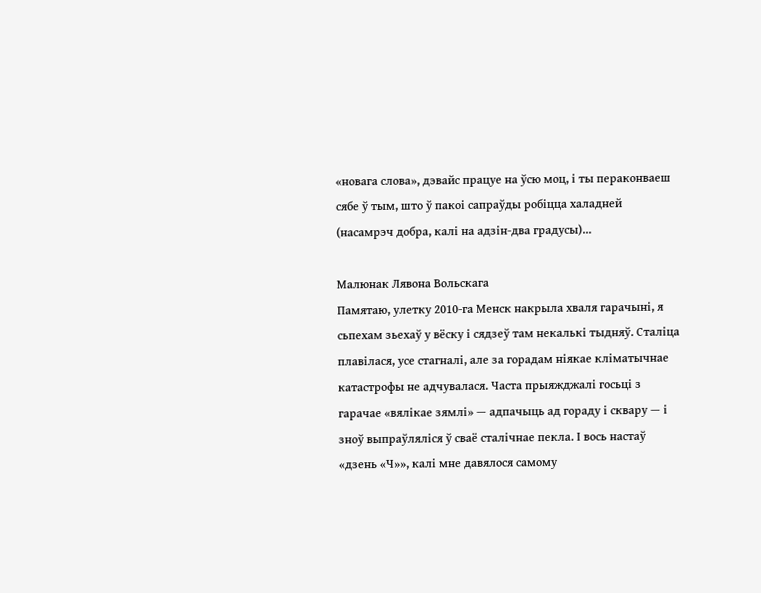«новага слова», дэвайс працуе на ўсю моц, і ты пераконваеш сябе ў тым, што ў пакоі сапраўды робіцца халадней (насамрэч добра, калі на адзін-два градусы)...

Малюнак Лявона Вольскага
Памятаю, улетку 2010-га Менск накрыла хваля гарачыні, я сьпехам зьехаў у вёску і сядзеў там некалькі тыдняў. Сталіца плавілася, усе стагналі, але за горадам ніякае кліматычнае катастрофы не адчувалася. Часта прыяжджалі госьці з гарачае «вялікае зямлі» — адпачыць ад гораду і сквару — і зноў выпраўляліся ў сваё сталічнае пекла. І вось настаў «дзень «Ч»», калі мне давялося самому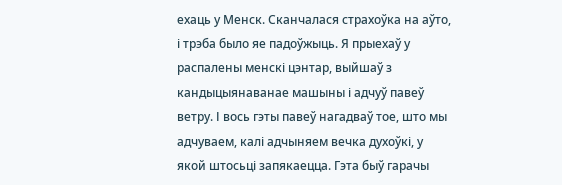ехаць у Менск. Сканчалася страхоўка на аўто, і трэба было яе падоўжыць. Я прыехаў у распалены менскі цэнтар, выйшаў з кандыцыянаванае машыны і адчуў павеў ветру. І вось гэты павеў нагадваў тое, што мы адчуваем, калі адчыняем вечка духоўкі, у якой штосьці запякаецца. Гэта быў гарачы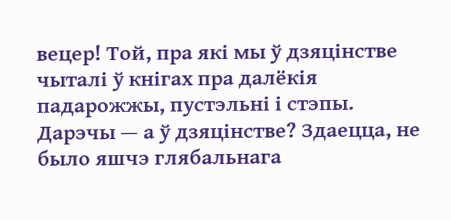вецер! Той, пра які мы ў дзяцінстве чыталі ў кнігах пра далёкія падарожжы, пустэльні і стэпы.
Дарэчы — а ў дзяцінстве? Здаецца, не было яшчэ глябальнага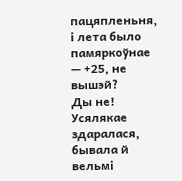пацяпленьня, і лета было памяркоўнае — +25, не вышэй?
Ды не! Усялякае здаралася, бывала й вельмі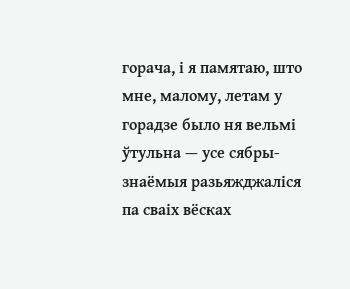горача, і я памятаю, што мне, малому, летам у горадзе было ня вельмі ўтульна — усе сябры-знаёмыя разьяжджаліся па сваіх вёсках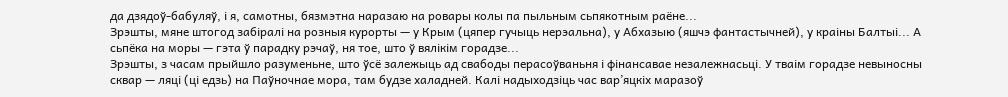да дзядоў-бабуляў, і я, самотны, бязмэтна наразаю на ровары колы па пыльным сьпякотным раёне...
Зрэшты, мяне штогод забіралі на розныя курорты — у Крым (цяпер гучыць нерэальна), у Абхазыю (яшчэ фантастычней), у краіны Балтыі... А сьпёка на моры — гэта ў парадку рэчаў, ня тое, што ў вялікім горадзе...
Зрэшты, з часам прыйшло разуменьне, што ўсё залежыць ад свабоды перасоўваньня і фінансавае незалежнасьці. У тваім горадзе невыносны сквар — ляці (ці едзь) на Паўночнае мора, там будзе халадней. Калі надыходзіць час вар’яцкіх маразоў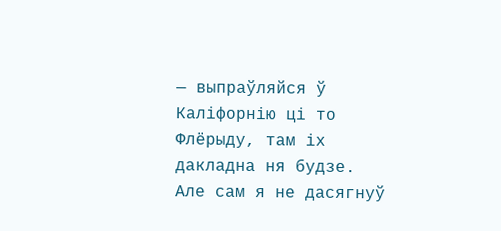— выпраўляйся ў Каліфорнію ці то Флёрыду, там іх дакладна ня будзе.
Але сам я не дасягнуў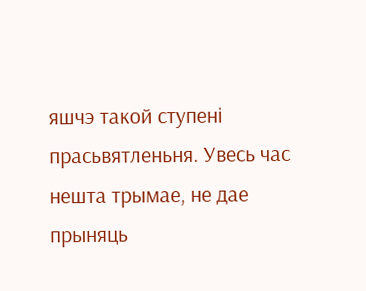яшчэ такой ступені прасьвятленьня. Увесь час нешта трымае, не дае прыняць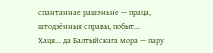спантаннае рашэньне — праца, штодзённыя справы, побыт...
Хаця... да Балтыйскага мора — пару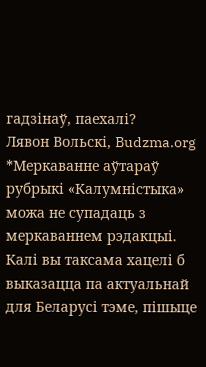гадзінаў, паехалі?
Лявон Вольскі, Budzma.org
*Меркаванне аўтараў рубрыкі «Калумністыка» можа не супадаць з меркаваннем рэдакцыі. Калі вы таксама хацелі б выказацца па актуальнай для Беларусі тэме, пішыце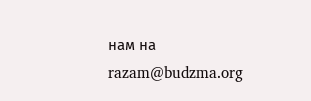нам на razam@budzma.org